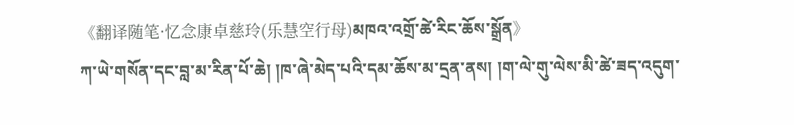《翻译随笔·忆念康卓慈玲(乐慧空行母)མཁའ་འགྲོ་ཚེ་རིང་ཆོས་སྒྲོན》
ཀ་ཡེ་གསོན་དང་བླ་མ་རིན་པོ་ཆེ། །ཁ་ཞེ་མེད་པའི་དམ་ཆོས་མ་དྲན་ནས། །ག་ལེ་གུ་ལེས་མི་ཚེ་ཟད་འདུག་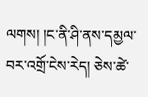ལགས། །ང་ནི་ཤི་ནས་དམྱལ་བར་འགྲོ་ངེས་རེད། ཅེས་ཚེ་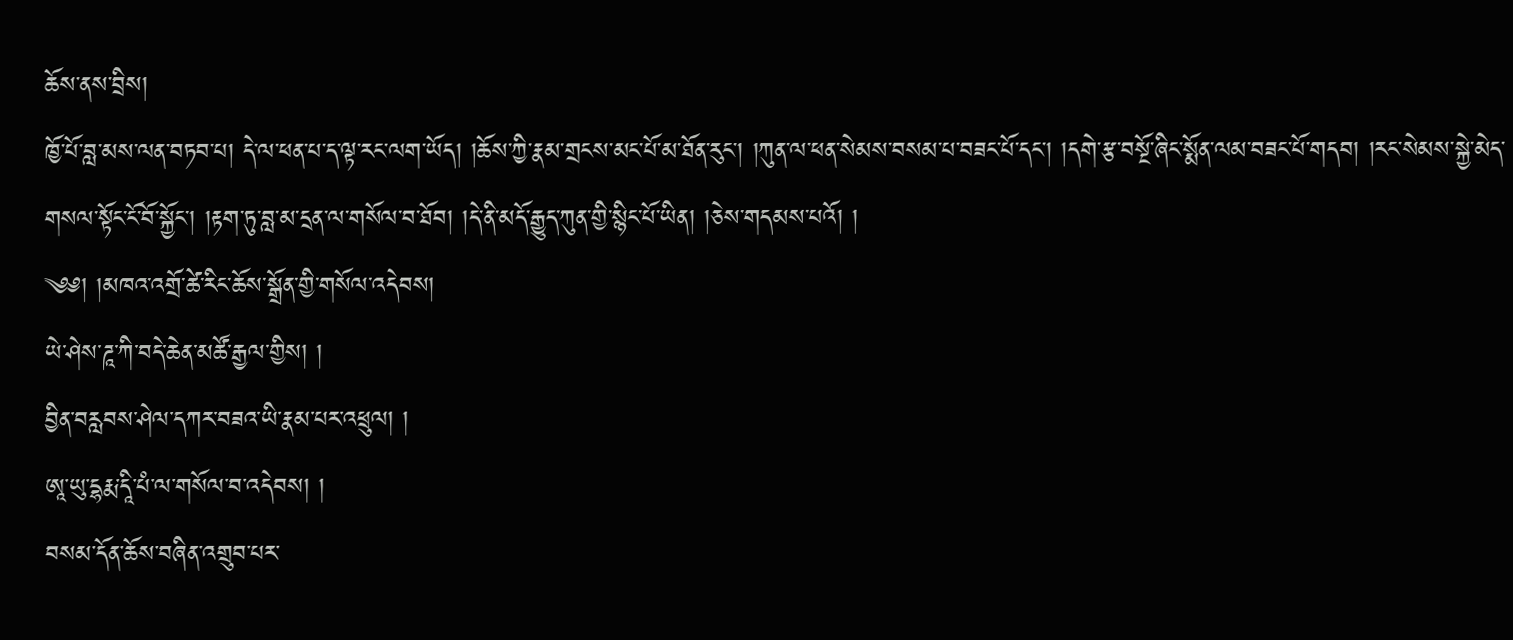ཆོས་ནས་བྲིས།
ཁྱོ་པོ་བླ་མས་ལན་བཏབ་པ། དེ་ལ་ཕན་པ་ད་ལྟ་རང་ལག་ཡོད། །ཆོས་ཀྱི་རྣམ་གྲངས་མང་པོ་མ་ཐོན་རུང་། །ཀུན་ལ་ཕན་སེམས་བསམ་པ་བཟང་པོ་དང་། །དགེ་རྩ་བསྔོ་ཞིང་སྨོན་ལམ་བཟང་པོ་གདབ། །རང་སེམས་སྐྱེ་མེད་གསལ་སྟོང་ངོ་བོ་སྐྱོང་། །རྟག་ཏུ་བླ་མ་དྲན་ལ་གསོལ་བ་ཐོབ། །དེ་ནི་མདོ་རྒྱུད་ཀུན་གྱི་སྙིང་པོ་ཡིན། །ཅེས་གདམས་པའོ། །
༄༅། །མཁའ་འགྲོ་ཚེ་རིང་ཆོས་སྒྲོན་གྱི་གསོལ་འདེབས།
ཡེ་ཤེས་ཌཱ་ཀི་བདེ་ཆེན་མཚོ་རྒྱལ་གྱིས། །
བྱིན་བརླབས་ཤེལ་དཀར་བཟའ་ཡི་རྣམ་པར་འཕྲུལ། །
ཨཱ་ཡུ་དྷརྨ་དཱི་པཾ་ལ་གསོལ་བ་འདེབས། །
བསམ་དོན་ཆོས་བཞིན་འགྲུབ་པར་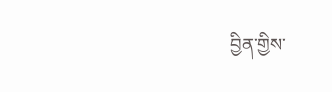བྱིན་གྱིས་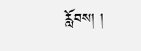རློབས། །